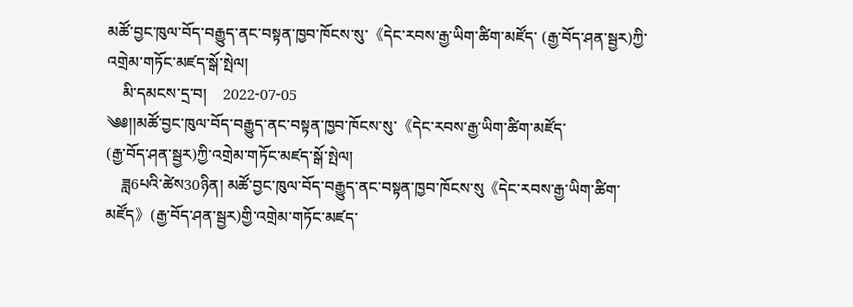མཚོ་བྱང་ཁུལ་བོད་བརྒྱུད་ནང་བསྟན་ཁྱབ་ཁོངས་སུ་《དེང་རབས་རྒྱ་ཡིག་ཚིག་མཛོད་ (རྒྱ་བོད་ཤན་སྦྱར)ཀྱི་འགྲེམ་གཏོང་མཛད་སྒོ་སྤེལ།
    མི་དམངས་དྲ་བ།    2022-07-05
༄༅།།མཚོ་བྱང་ཁུལ་བོད་བརྒྱུད་ནང་བསྟན་ཁྱབ་ཁོངས་སུ་《དེང་རབས་རྒྱ་ཡིག་ཚིག་མཛོད་
(རྒྱ་བོད་ཤན་སྦྱར)ཀྱི་འགྲེམ་གཏོང་མཛད་སྒོ་སྤེལ།
    ཟླ6པའི་ཚེས30ཉིན། མཚོ་བྱང་ཁུལ་བོད་བརྒྱུད་ནང་བསྟན་ཁྱབ་ཁོངས་སུ《དེང་རབས་རྒྱ་ཡིག་ཚིག་མཛོད》(རྒྱ་བོད་ཤན་སྦྱར)གྱི་འགྲེམ་གཏོང་མཛད་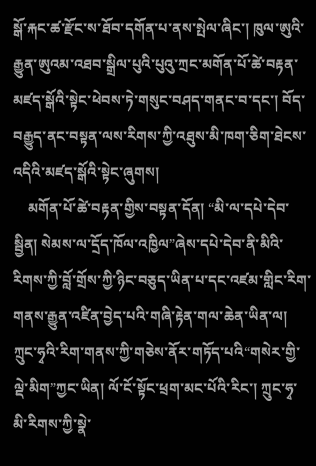སྒོ་རྐང་ཚ་རྫོང་ས་ཐོབ་དགོན་པ་ནས་སྤེལ་ཞིང་། ཁུལ་ཨུའི་རྒྱུན་ཨུའམ་འཐབ་སྒྲིལ་པུའི་པུའུ་ཀྲང་མགོན་པོ་ཚེ་བརྟན་མཛད་སྒོའི་སྟེང་ཕེབས་ཏེ་གསུང་བཤད་གནང་བ་དང་། བོད་བརྒྱུད་ནང་བསྟན་ལས་རིགས་ཀྱི་འཐུས་མི་ཁག་ཅིག་ཐེངས་འདིའི་མཛད་སྒོའི་སྟེང་ཞུགས།
    མགོན་པོ་ཚེ་བརྟན་གྱིས་བསྟན་དོན། “མི་ལ་དཔེ་དེབ་སྦྱིན། སེམས་ལ་དྲོད་ཁོལ་འཁྱིལ”ཞེས་དཔེ་དེབ་ནི་མིའི་རིགས་ཀྱི་བློ་གྲོས་ཀྱི་ཉིང་བཅུད་ཡིན་པ་དང་འཛམ་གླིང་རིག་གནས་རྒྱུན་འཛིན་བྱེད་པའི་གཞི་རྟེན་གལ་ཆེན་ཡིན་ལ། ཀྲུང་ཧྭའི་རིག་གནས་ཀྱི་གཅེས་ནོར་གཏོད་པའི“གསེར་གྱི་ལྡེ་མིག”ཀྱང་ཡིན། ལོ་ངོ་སྟོང་ཕྲག་མང་པོའི་རིང་། ཀྲུང་ཧྭ་མི་རིགས་ཀྱི་སྣེ་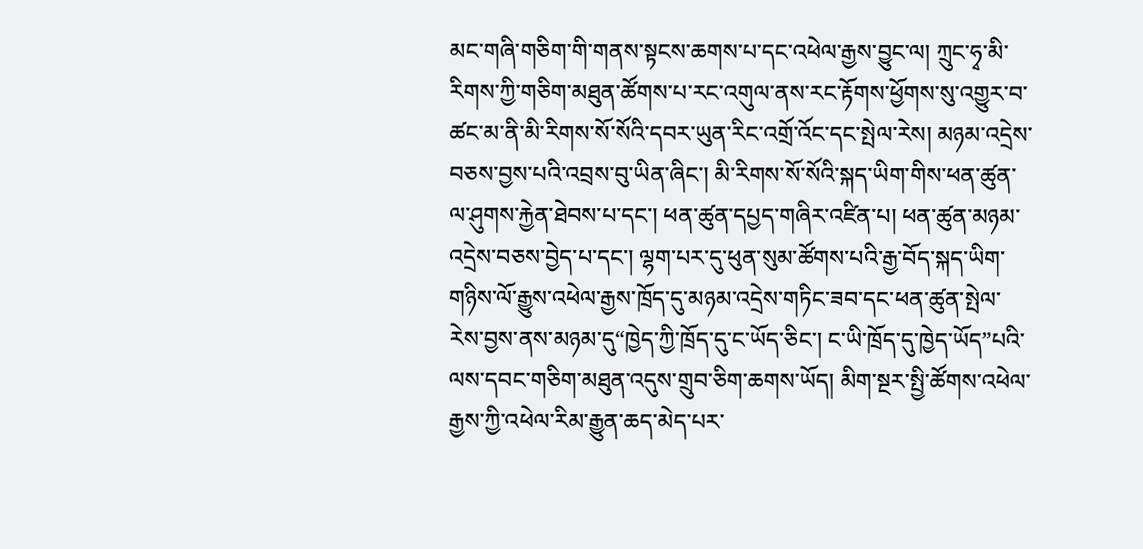མང་གཞི་གཅིག་གི་གནས་སྟངས་ཆགས་པ་དང་འཕེལ་རྒྱས་བྱུང་ལ། ཀྲུང་ཧྭ་མི་རིགས་ཀྱི་གཅིག་མཐུན་ཚོགས་པ་རང་འགུལ་ནས་རང་རྟོགས་ཕྱོགས་སུ་འགྱུར་བ་ཚང་མ་ནི་མི་རིགས་སོ་སོའི་དབར་ཡུན་རིང་འགྲོ་འོང་དང་སྤེལ་རེས། མཉམ་འདྲེས་བཅས་བྱས་པའི་འབྲས་བུ་ཡིན་ཞིང་། མི་རིགས་སོ་སོའི་སྐད་ཡིག་གིས་ཕན་ཚུན་ལ་ཤུགས་རྐྱེན་ཐེབས་པ་དང་། ཕན་ཚུན་དཔྱད་གཞིར་འཛིན་པ། ཕན་ཚུན་མཉམ་འདྲེས་བཅས་བྱེད་པ་དང་། ལྷག་པར་དུ་ཕུན་སུམ་ཚོགས་པའི་རྒྱ་བོད་སྐད་ཡིག་གཉིས་ལོ་རྒྱུས་འཕེལ་རྒྱས་ཁྲོད་དུ་མཉམ་འདྲེས་གཏིང་ཟབ་དང་ཕན་ཚུན་སྤེལ་རེས་བྱས་ནས་མཉམ་དུ“ཁྱེད་ཀྱི་ཁྲོད་དུ་ང་ཡོད་ཅིང་། ང་ཡི་ཁྲོད་དུ་ཁྱེད་ཡོད”པའི་ལས་དབང་གཅིག་མཐུན་འདུས་གྲུབ་ཅིག་ཆགས་ཡོད། མིག་སྔར་སྤྱི་ཚོགས་འཕེལ་རྒྱས་ཀྱི་འཕེལ་རིམ་རྒྱུན་ཆད་མེད་པར་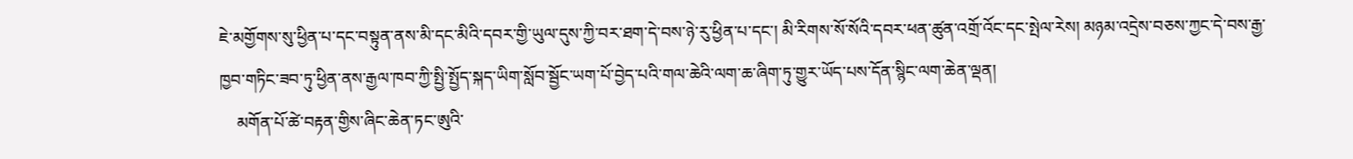ཇེ་མགྱོགས་སུ་ཕྱིན་པ་དང་བསྟུན་ནས་མི་དང་མིའི་དབར་གྱི་ཡུལ་དུས་ཀྱི་བར་ཐག་དེ་བས་ཉེ་རུ་ཕྱིན་པ་དང་། མི་རིགས་སོ་སོའི་དབར་ཕན་ཚུན་འགྲོ་འོང་དང་སྤེལ་རེས། མཉམ་འདྲེས་བཅས་ཀྱང་དེ་བས་རྒྱ་ཁྱབ་གཏིང་ཟབ་ཏུ་ཕྱིན་ནས་རྒྱལ་ཁབ་ཀྱི་སྤྱི་སྤྱོད་སྐད་ཡིག་སློབ་སྦྱོང་ཡག་པོ་བྱེད་པའི་གལ་ཆེའི་ལག་ཆ་ཞིག་ཏུ་གྱུར་ཡོད་པས་དོན་སྙིང་ལག་ཆེན་ལྡན།
    མགོན་པོ་ཚེ་བརྟན་གྱིས་ཞིང་ཆེན་ཏང་ཨུའི་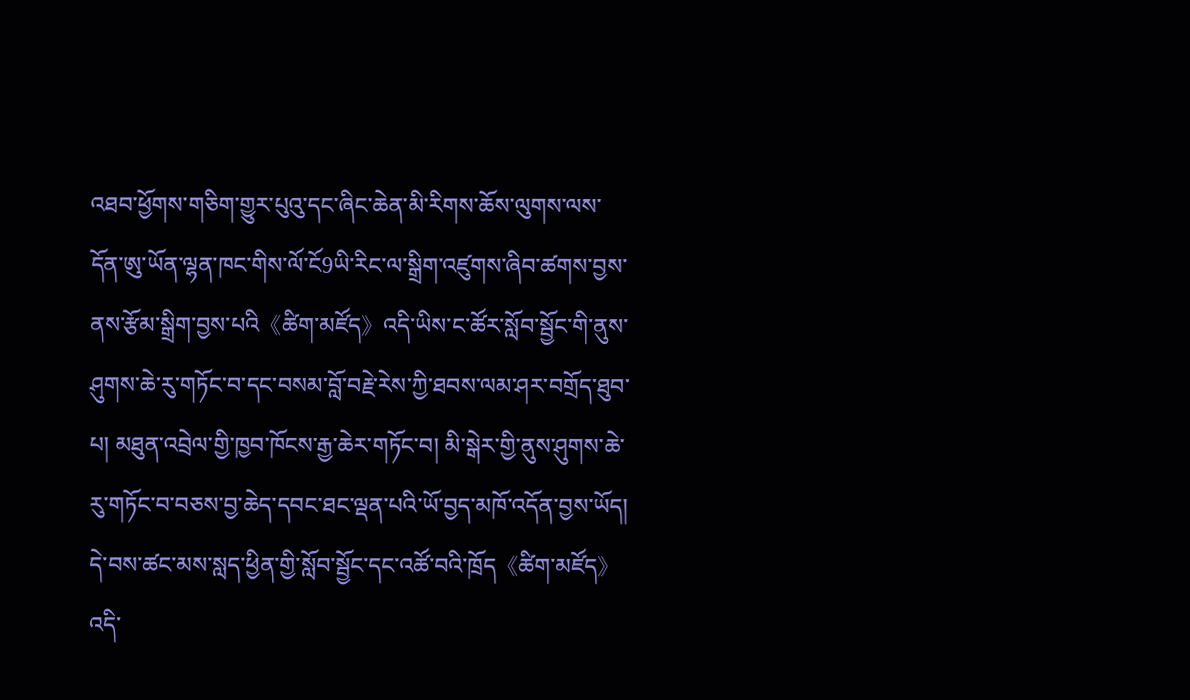འཐབ་ཕྱོགས་གཅིག་གྱུར་པུའུ་དང་ཞིང་ཆེན་མི་རིགས་ཆོས་ལུགས་ལས་དོན་ཨུ་ཡོན་ལྷན་ཁང་གིས་ལོ་ངོ9ཡི་རིང་ལ་སྒྲིག་འཛུགས་ཞིབ་ཚགས་བྱས་ནས་རྩོམ་སྒྲིག་བྱས་པའི《ཚིག་མཛོད》འདི་ཡིས་ང་ཚོར་སློབ་སྦྱོང་གི་ནུས་ཤུགས་ཆེ་རུ་གཏོང་བ་དང་བསམ་བློ་བརྗེ་རེས་ཀྱི་ཐབས་ལམ་ཤར་བགྲོད་ཐུབ་པ། མཐུན་འབྲེལ་གྱི་ཁྱབ་ཁོངས་རྒྱ་ཆེར་གཏོང་བ། མི་སྒེར་གྱི་ནུས་ཤུགས་ཆེ་རུ་གཏོང་བ་བཅས་བྱ་ཆེད་དབང་ཐང་ལྡན་པའི་ཡོ་བྱད་མཁོ་འདོན་བྱས་ཡོད། དེ་བས་ཚང་མས་སླད་ཕྱིན་གྱི་སློབ་སྦྱོང་དང་འཚོ་བའི་ཁྲོད《ཚིག་མཛོད》འདི་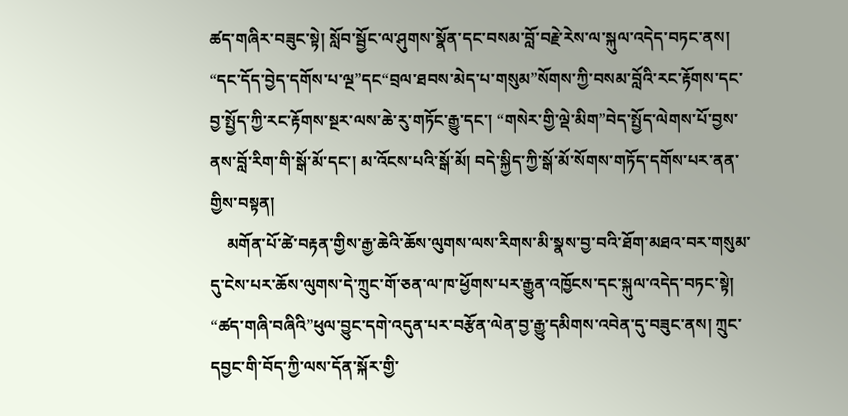ཚད་གཞིར་བཟུང་སྟེ། སློབ་སྦྱོང་ལ་ཤུགས་སྣོན་དང་བསམ་བློ་བརྗེ་རེས་ལ་སྐུལ་འདེད་བཏང་ནས། “དང་དོད་བྱེད་དགོས་པ་ལྔ”དང“བྲལ་ཐབས་མེད་པ་གསུམ”སོགས་ཀྱི་བསམ་བློའི་རང་རྟོགས་དང་བྱ་སྤྱོད་ཀྱི་རང་རྟོགས་སྔར་ལས་ཆེ་རུ་གཏོང་རྒྱུ་དང་། “གསེར་གྱི་ལྡེ་མིག”བེད་སྤྱོད་ལེགས་པོ་བྱས་ནས་བློ་རིག་གི་སྒོ་མོ་དང་། མ་འོངས་པའི་སྒོ་མོ། བདེ་སྐྱིད་ཀྱི་སྒོ་མོ་སོགས་གཏོད་དགོས་པར་ནན་གྱིས་བསྟན།
    མགོན་པོ་ཚེ་བརྟན་གྱིས་རྒྱ་ཆེའི་ཆོས་ལུགས་ལས་རིགས་མི་སྣས་བྱ་བའི་ཐོག་མཐའ་བར་གསུམ་དུ་ངེས་པར་ཆོས་ལུགས་དེ་ཀྲུང་གོ་ཅན་ལ་ཁ་ཕྱོགས་པར་རྒྱུན་འཁྱོངས་དང་སྐུལ་འདེད་བཏང་སྟེ། “ཚད་གཞི་བཞིའི”ཕུལ་བྱུང་དགེ་འདུན་པར་བརྩོན་ལེན་བྱ་རྒྱུ་དམིགས་འབེན་དུ་བཟུང་ནས། ཀྲུང་དབྱང་གི་བོད་ཀྱི་ལས་དོན་སྐོར་གྱི་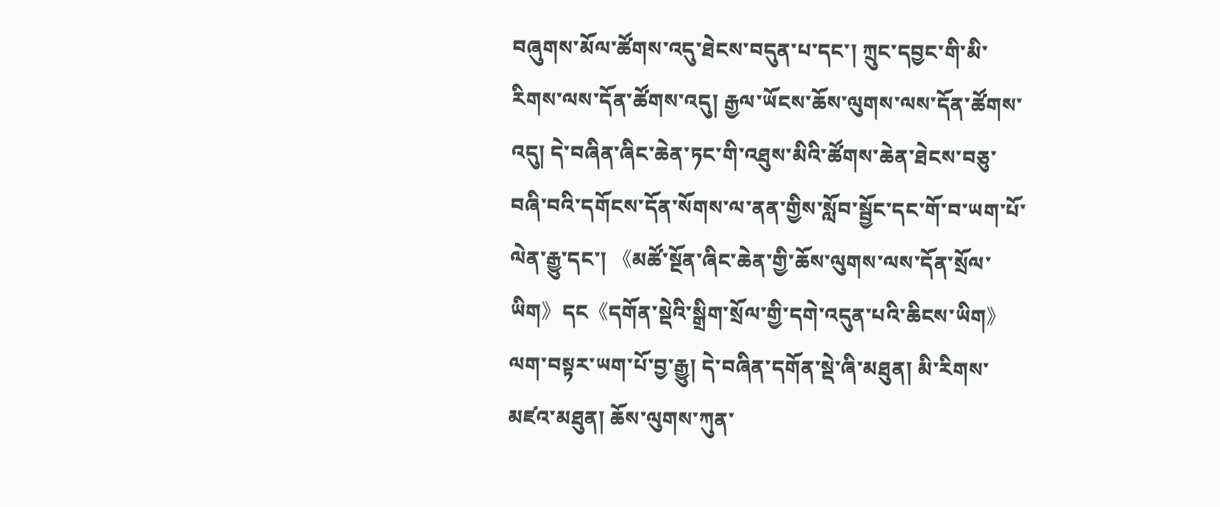བཞུགས་མོལ་ཚོགས་འདུ་ཐེངས་བདུན་པ་དང་། ཀྲུང་དབྱང་གི་མི་རིགས་ལས་དོན་ཚོགས་འདུ། རྒྱལ་ཡོངས་ཆོས་ལུགས་ལས་དོན་ཚོགས་འདུ། དེ་བཞིན་ཞིང་ཆེན་ཏང་གི་འཐུས་མིའི་ཚོགས་ཆེན་ཐེངས་བཅུ་བཞི་བའི་དགོངས་དོན་སོགས་ལ་ནན་གྱིས་སློབ་སྦྱོང་དང་གོ་བ་ཡག་པོ་ལེན་རྒྱུ་དང་། 《མཚོ་སྔོན་ཞིང་ཆེན་གྱི་ཆོས་ལུགས་ལས་དོན་སྲོལ་ཡིག》དང《དགོན་སྡེའི་སྒྲིག་སྲོལ་གྱི་དགེ་འདུན་པའི་ཆིངས་ཡིག》ལག་བསྟར་ཡག་པོ་བྱ་རྒྱུ། དེ་བཞིན་དགོན་སྡེ་ཞི་མཐུན། མི་རིགས་མཛའ་མཐུན། ཆོས་ལུགས་ཀུན་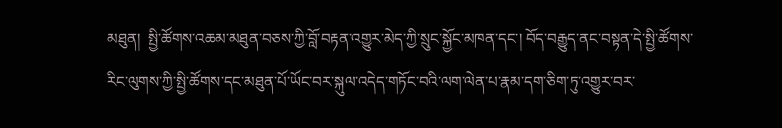མཐུན།  སྤྱི་ཚོགས་འཆམ་མཐུན་བཅས་ཀྱི་བློ་བརྟན་འགྱུར་མེད་ཀྱི་སྲུང་སྐྱོང་མཁན་དང་། བོད་བརྒྱུད་ནང་བསྟན་དེ་སྤྱི་ཚོགས་རིང་ལུགས་ཀྱི་སྤྱི་ཚོགས་དང་མཐུན་པོ་ཡོང་བར་སྐུལ་འདེད་གཏོང་བའི་ལག་ལེན་པ་རྣམ་དག་ཅིག་ཏུ་འགྱུར་བར་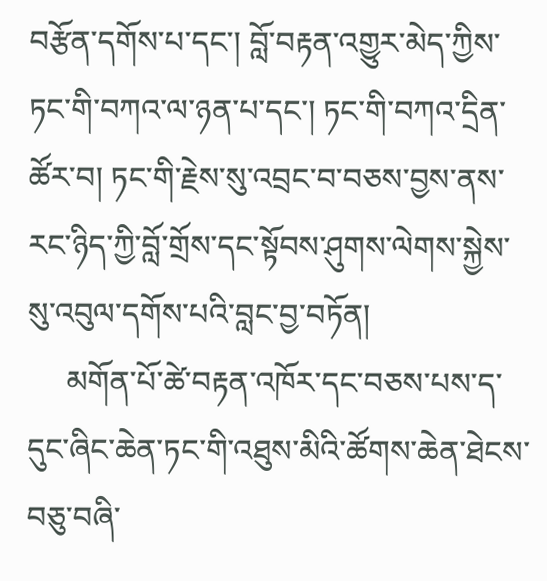བརྩོན་དགོས་པ་དང་། བློ་བརྟན་འགྱུར་མེད་ཀྱིས་ཏང་གི་བཀའ་ལ་ཉན་པ་དང་། ཏང་གི་བཀའ་དྲིན་ཚོར་བ། ཏང་གི་རྗེས་སུ་འབྲང་བ་བཅས་བྱས་ནས་རང་ཉིད་ཀྱི་བློ་གྲོས་དང་སྟོབས་ཤུགས་ལེགས་སྐྱེས་སུ་འབུལ་དགོས་པའི་བླང་བྱ་བཏོན།
     མགོན་པོ་ཚེ་བརྟན་འཁོར་དང་བཅས་པས་ད་དུང་ཞིང་ཆེན་ཏང་གི་འཐུས་མིའི་ཚོགས་ཆེན་ཐེངས་བཅུ་བཞི་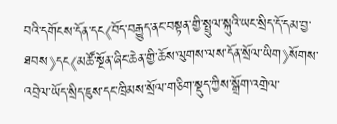བའི་དགོངས་དོན་དང《བོད་བརྒྱུད་ནང་བསྟན་གྱི་སྤྲུལ་སྐུའི་ཡང་སྲིད་དོ་དམ་བྱ་ཐབས》དང《མཚོ་སྔོན་ཞིང་ཆེན་གྱི་ཆོས་ལུགས་ལས་དོན་སྲོལ་ཡིག》སོགས་འབྲེལ་ཡོད་སྲིད་ཇུས་དང་ཁྲིམས་སྲོལ་གཅིག་སྡུད་ཀྱིས་སྒྲོག་འགྲེལ་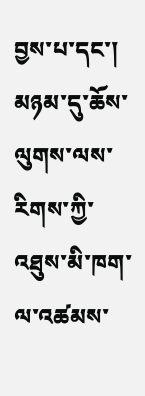བྱས་པ་དང་། མཉམ་དུ་ཆོས་ལུགས་ལས་རིགས་ཀྱི་འཐུས་མི་ཁག་ལ་འཚམས་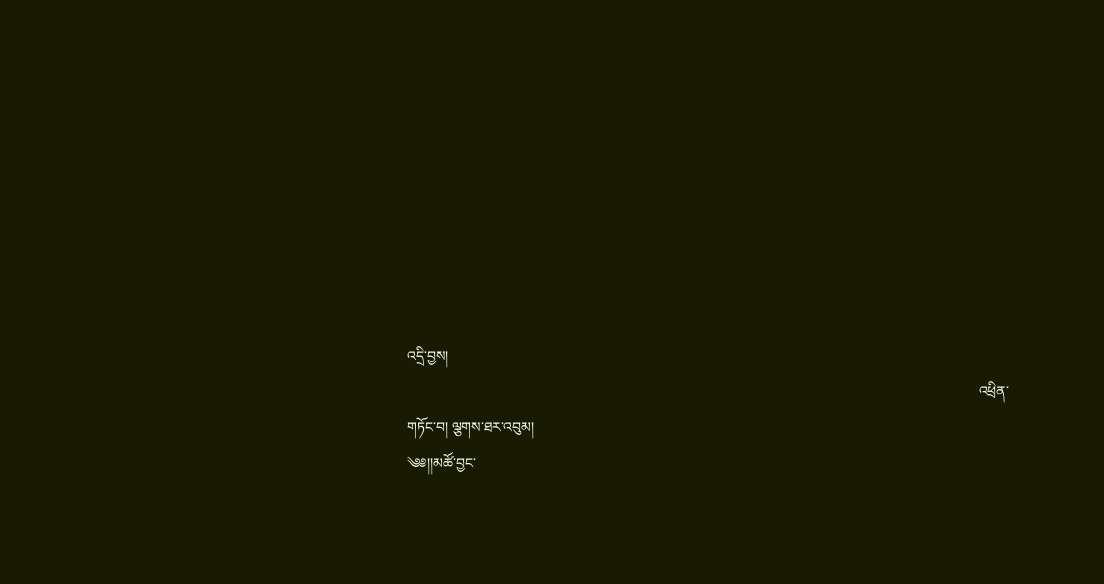འདྲི་བྱས།
                                                                                                                                                             འཕྲིན་གཏོང་བ། ལྕགས་ཐར་འབུམ།
༄༅།།མཚོ་བྱང་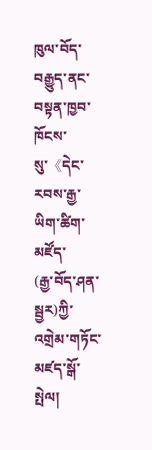ཁུལ་བོད་བརྒྱུད་ནང་བསྟན་ཁྱབ་ཁོངས་སུ་《དེང་རབས་རྒྱ་ཡིག་ཚིག་མཛོད་
(རྒྱ་བོད་ཤན་སྦྱར)ཀྱི་འགྲེམ་གཏོང་མཛད་སྒོ་སྤེལ།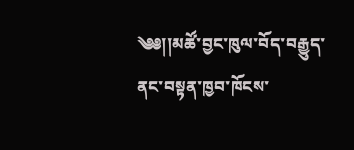༄༅།།མཚོ་བྱང་ཁུལ་བོད་བརྒྱུད་ནང་བསྟན་ཁྱབ་ཁོངས་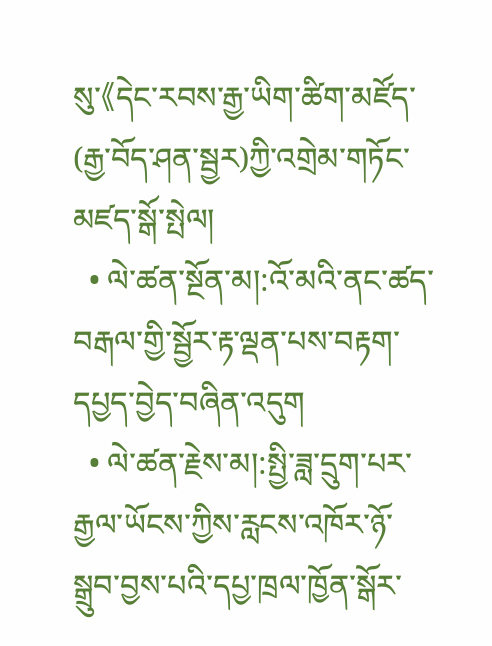སུ་《དེང་རབས་རྒྱ་ཡིག་ཚིག་མཛོད་
(རྒྱ་བོད་ཤན་སྦྱར)ཀྱི་འགྲེམ་གཏོང་མཛད་སྒོ་སྤེལ།
  • ལེ་ཚན་སྔོན་མ།:འོ་མའི་ནང་ཚད་བརྒལ་གྱི་སྦྱོར་རྟ་ལྡན་པས་བརྟག་དཔྱད་བྱེད་བཞིན་འདུག
  • ལེ་ཚན་རྗེས་མ།:སྤྱི་ཟླ་དྲུག་པར་རྒྱལ་ཡོངས་ཀྱིས་རླངས་འཁོར་ཉོ་སྒྲུབ་བྱས་པའི་དཔྱ་ཁྲལ་ཁྱོན་སྒོར་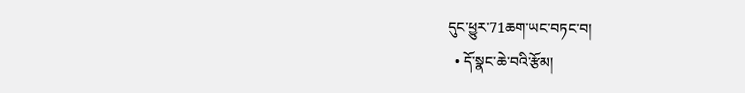དུང་ཕྱུར་71ཆག་ཡང་བཏང་བ།
  • དོ་སྣང་ཆེ་བའི་རྩོམ།